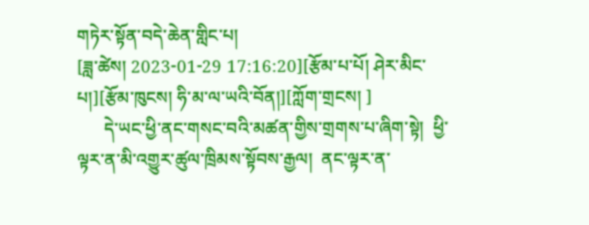གཏེར་སྟོན་བདེ་ཆེན་གླིང་པ།
[ཟླ་ཚེས། 2023-01-29 17:16:20][རྩོམ་པ་པོ། ཤེར་མིང་པ།][རྩོམ་ཁུངས། ཧི་མ་ལ་ཡའི་བོན།][ཀློག་གྲངས། ]
      དེ་ཡང་ཕྱི་ནང་གསང་བའི་མཚན་གྱིས་གྲགས་པ་ཞིག་སྟེ།  ཕྱི་ལྟར་ན་མི་འགྱུར་ཚུལ་ཁྲིམས་སྟོབས་རྒྱལ།  ནང་ལྟར་ན་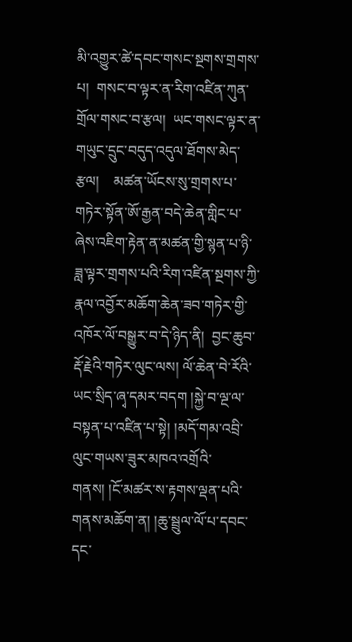མི་འགྱུར་ཚེ་དབང་གསང་སྔགས་གྲགས་པ།  གསང་བ་ལྟར་ན་རིག་འཛིན་ཀུན་གྲོལ་གསང་བ་རྩལ།  ཡང་གསང་ལྟར་ན་གཡུང་དྲུང་བདུད་འདུལ་ཐོགས་མེད་རྩལ།    མཚན་ཡོངས་སུ་གྲགས་པ་གཏེར་སྟོན་ཨོ་རྒྱན་བདེ་ཆེན་གླིང་པ་ཞེས་འཇིག་རྟེན་ན་མཚན་གྱི་སྙན་པ་ཉི་ཟླ་ལྟར་གྲགས་པའི་རིག་འཛིན་སྔགས་ཀྱི་རྣལ་འབྱོར་མཆོག་ཆེན་ཟབ་གཏེར་གྱི་འཁོར་ལོ་བསྒྱུར་བ་དེ་ཉིད་ནི།  བྱང་ཆུབ་རྡོ་རྗེའི་གཏེར་ལུང་ལས། ལོ་ཆེན་བེ་རོའི་ཡང་སྲིད་ཞྭ་དམར་བདག །སྐྱེ་བ་ལྔ་ལ་བསྟན་པ་འཛིན་པ་སྟེ། །མདོ་གམ་འབྲི་ལུང་གཡས་ཟུར་མཁའ་འགྲོའི་གནས། །ངོ་མཚར་ས་རྟགས་ལྡན་པའི་གནས་མཆོག་ན། །ཆུ་སྦྲུལ་ལོ་པ་དབང་དང་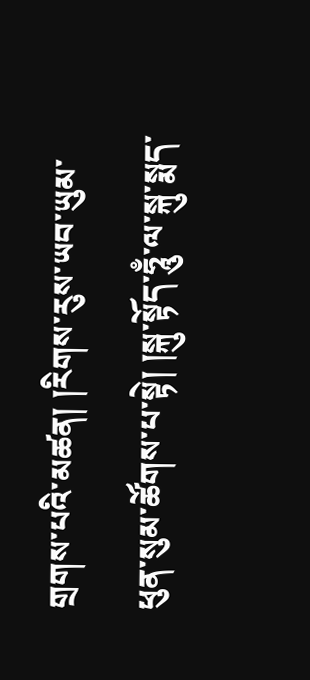གྲགས་པའི་མཚན། །རིགས་རུས་ཡབ་ཡུམ་ཕུན་སུམ་ཚོགས་པ་སྟེ། །སྐུ་སྟོད་ཧཱུྃ་ལ་སྐུ་སྨད་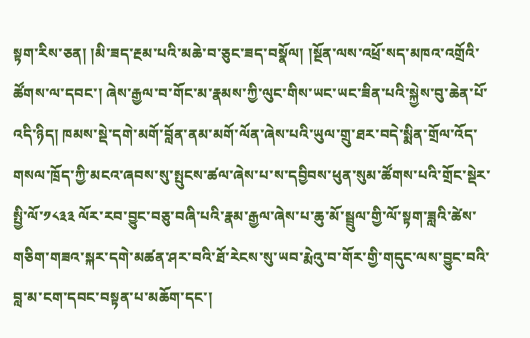སྟག་རིས་ཅན། །མི་ཟད་རྔམ་པའི་མཆེ་བ་ཅུང་ཟད་བསྣོལ། །སྔོན་ལས་འཕྲོ་སད་མཁའ་འགྲོའི་ཚོགས་ལ་དབང་། ཞེས་རྒྱལ་བ་གོང་མ་རྣམས་ཀྱི་ལུང་གིས་ཡང་ཡང་ཟིན་པའི་སྐྱེས་བུ་ཆེན་པོ་འདི་ཉིད། ཁམས་སྡེ་དགེ་མགོ་བློན་ནམ་མགོ་ལོན་ཞེས་པའི་ཡུལ་གྲུ་ཐར་བདེ་སྨིན་གྲོལ་འོད་གསལ་ཁྲོད་ཀྱི་མངའ་ཞབས་སུ་སྤུངས་ཚལ་ཞེས་པ་ས་དབྱིབས་ཕུན་སུམ་ཚོགས་པའི་གྲོང་སྡེར་སྤྱི་ལོ་༡༨༣༣ ལོར་རབ་བྱུང་བཅུ་བཞི་པའི་རྣམ་རྒྱལ་ཞེས་པ་ཆུ་མོ་སྦྲུལ་གྱི་ལོ་སྟག་ཟླའི་ཚེས་གཅིག་གཟའ་སྐར་དགེ་མཚན་ཤར་བའི་ཐོ་རེངས་སུ་ཡབ་རྨེའུ་བ་གོར་གྱི་གདུང་ལས་བྱུང་བའི་བླ་མ་ངག་དབང་བསྟན་པ་མཆོག་དང་།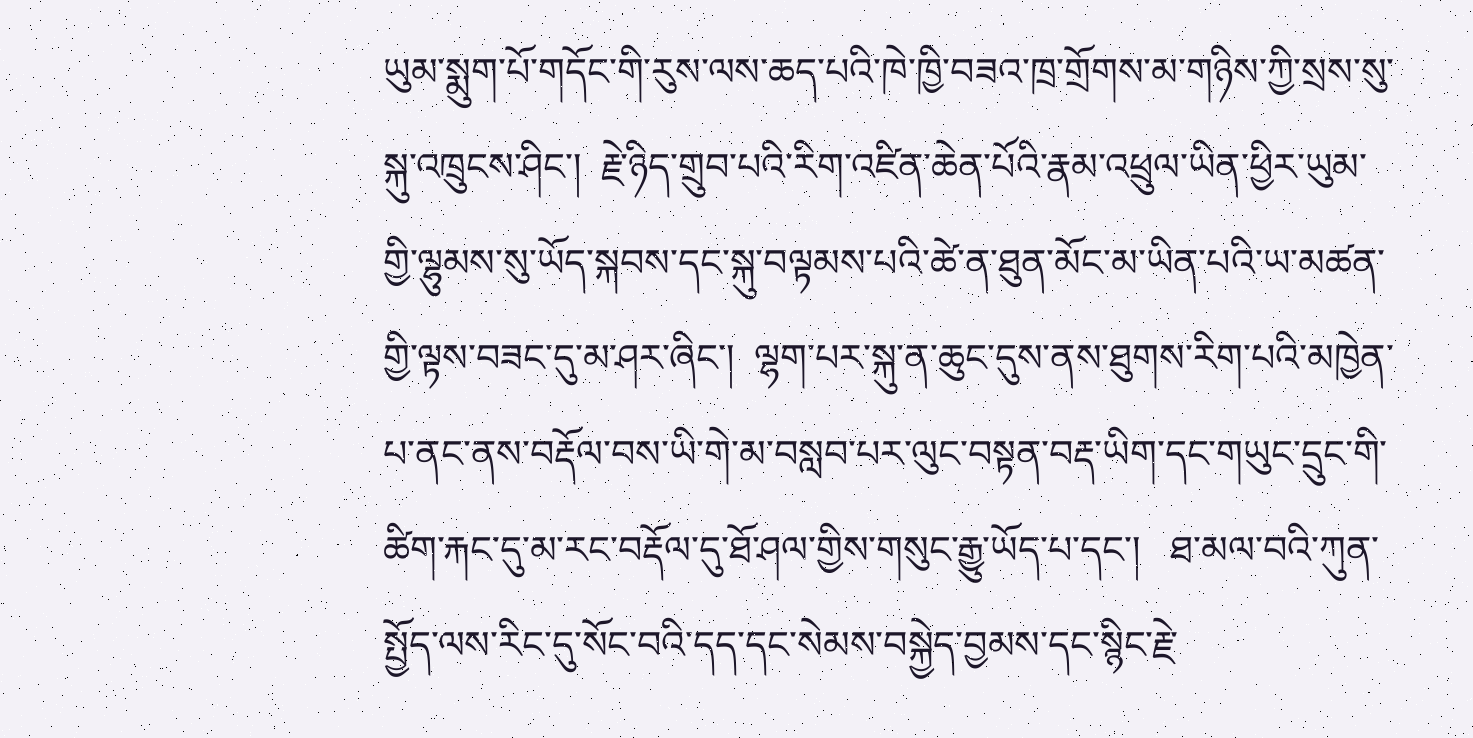ཡུམ་སྨུག་པོ་གདོང་གི་རུས་ལས་ཆད་པའི་ཁེ་ཁྱི་བཟའ་ཁྲ་གྲོགས་མ་གཉིས་ཀྱི་སྲས་སུ་སྐུ་འཁྲུངས་ཤིང་།  རྗེ་ཉིད་གྲུབ་པའི་རིག་འཛིན་ཆེན་པོའི་རྣམ་འཕྲུལ་ཡིན་ཕྱིར་ཡུམ་གྱི་ལྷུམས་སུ་ཡོད་སྐབས་དང་སྐུ་བལྟམས་པའི་ཚེ་ན་ཐུན་མོང་མ་ཡིན་པའི་ཡ་མཚན་གྱི་ལྟས་བཟང་དུ་མ་ཤར་ཞིང་།  ལྷག་པར་སྐུ་ན་ཆུང་དུས་ནས་ཐུགས་རིག་པའི་མཁྱེན་པ་ནང་ནས་བརྡོལ་བས་ཡི་གེ་མ་བསླབ་པར་ལུང་བསྟན་བརྡ་ཡིག་དང་གཡུང་དྲུང་གི་ཚིག་རྐང་དུ་མ་རང་བརྡོལ་དུ་ཐོ་ཤལ་གྱིས་གསུང་རྒྱུ་ཡོད་པ་དང་།   ཐ་མལ་བའི་ཀུན་སྤྱོད་ལས་རིང་དུ་སོང་བའི་དད་དང་སེམས་བསྐྱེད་བྱམས་དང་སྙིང་རྗེ་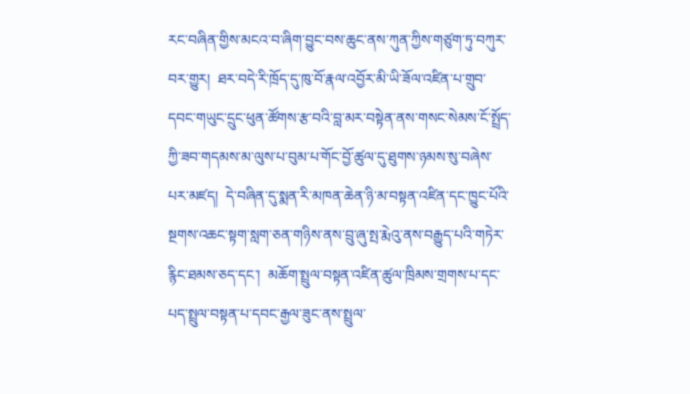རང་བཞིན་གྱིས་མངའ་བ་ཞིག་བྱུང་བས་ཆུང་ནས་ཀུན་ཀྱིས་གཙུག་ཏུ་བཀུར་བར་གྱུར།  ཐར་བདེ་རི་ཁྲོད་དུ་ཁུ་བོ་རྣལ་འབྱོར་མི་ཡི་ཟོལ་འཛིན་པ་གྲུབ་དབང་གཡུང་དྲུང་ཕུན་ཚོགས་རྩ་བའི་བླ་མར་བསྟེན་ནས་གསང་སེམས་ངོ་སྤྲོད་ཀྱི་ཟབ་གདམས་མ་ལུས་པ་བུམ་པ་གོང་བྱོ་ཚུལ་དུ་ཐུགས་ཉམས་སུ་བཞེས་པར་མཛད།  དེ་བཞིན་དུ་སྨན་རི་མཁན་ཆེན་ཉི་མ་བསྟན་འཛིན་དང་ཁྱུང་པོའི་སྔགས་འཆང་སྟག་སླག་ཅན་གཉིས་ནས་བྲུ་ཞུ་སྤ་རྨེའུ་ནས་བརྒྱུད་པའི་གཏེར་རྙིང་ཐམས་ཅད་དང་།  མཆོག་སྤྲུལ་བསྟན་འཛིན་ཚུལ་ཁྲིམས་གྲགས་པ་དང་པད་སྤྲུལ་བསྟན་པ་དབང་རྒྱལ་ཟུང་ནས་སྤྲུལ་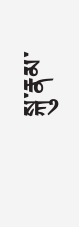སྐུ་རྣམ་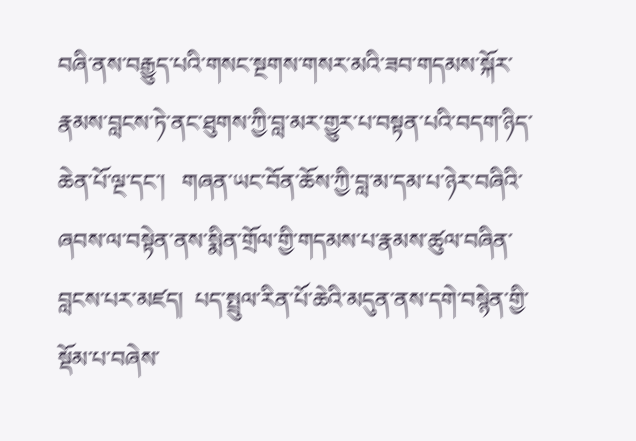བཞི་ནས་བརྒྱུད་པའི་གསང་སྔགས་གསར་མའི་ཟབ་གདམས་སྐོར་རྣམས་བླངས་ཏེ་ནང་ཐུགས་ཀྱི་བླ་མར་གྱུར་པ་བསྟན་པའི་བདག་ཉིད་ཆེན་པོ་ལྔ་དང་།   གཞན་ཡང་བོན་ཆོས་ཀྱི་བླ་མ་དམ་པ་ཉེར་བཞིའི་ཞབས་ལ་བསྟེན་ནས་སྨིན་གྲོལ་གྱི་གདམས་པ་རྣམས་ཚུལ་བཞིན་བླངས་པར་མཛད།  པད་སྤྲུལ་རིན་པོ་ཆེའི་མདུན་ནས་དགེ་བསྙེན་གྱི་སྡོམ་པ་བཞེས་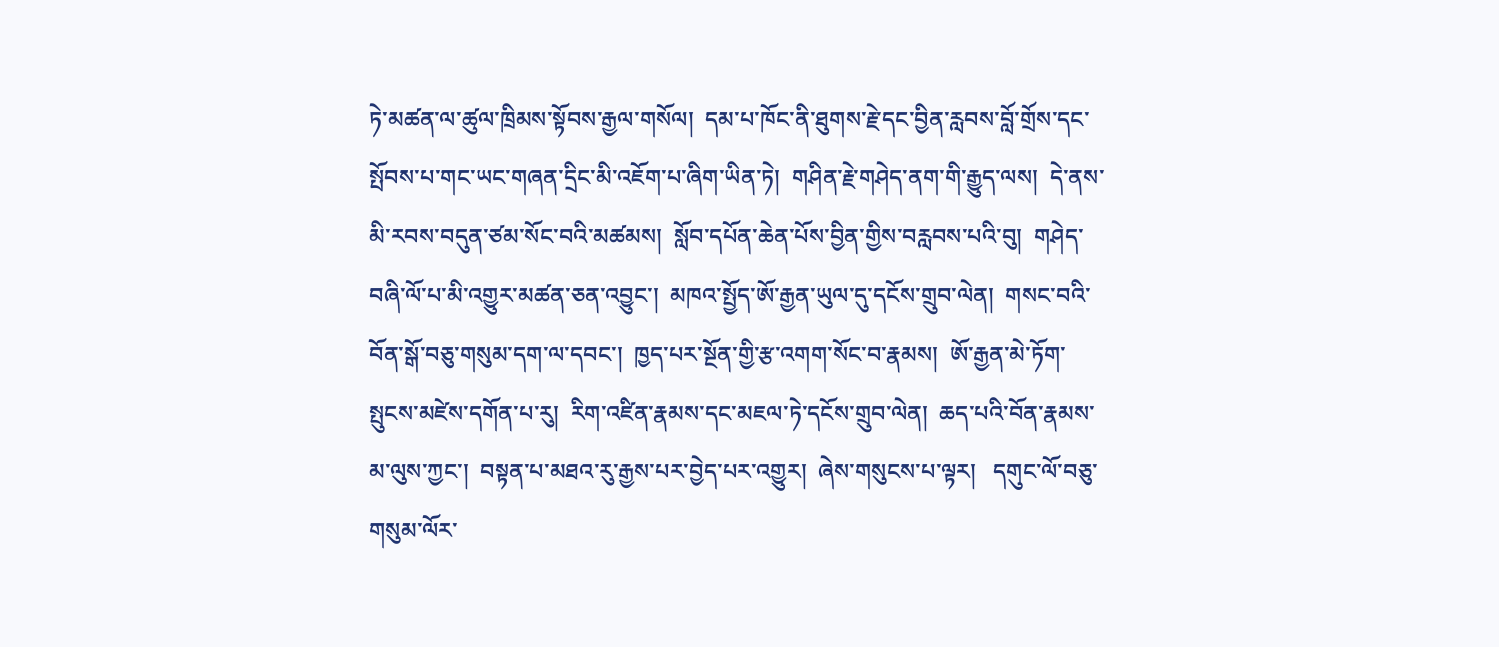ཏེ་མཚན་ལ་ཚུལ་ཁྲིམས་སྟོབས་རྒྱལ་གསོལ།  དམ་པ་ཁོང་ནི་ཐུགས་རྗེ་དང་བྱིན་རླབས་བློ་གྲོས་དང་སྤོབས་པ་གང་ཡང་གཞན་དྲིང་མི་འཇོག་པ་ཞིག་ཡིན་ཏེ།  གཤིན་རྗེ་གཤེད་ནག་གི་རྒྱུད་ལས།  དེ་ནས་མི་རབས་བདུན་ཙམ་སོང་བའི་མཚམས།  སློབ་དཔོན་ཆེན་པོས་བྱིན་གྱིས་བརླབས་པའི་བུ།  གཤེད་བཞི་ལོ་པ་མི་འགྱུར་མཚན་ཅན་འབྱུང་།  མཁའ་སྤྱོད་ཨོ་རྒྱན་ཡུལ་དུ་དངོས་གྲུབ་ལེན།  གསང་བའི་བོན་སྒོ་བཅུ་གསུམ་དག་ལ་དབང་།  ཁྱད་པར་སྔོན་གྱི་རྩ་འགག་སོང་བ་རྣམས།  ཨོ་རྒྱན་མེ་ཏོག་སྤུངས་མཛེས་དགོན་པ་རུ།  རིག་འཛིན་རྣམས་དང་མཇལ་ཏེ་དངོས་གྲུབ་ལེན།  ཆད་པའི་བོན་རྣམས་མ་ལུས་ཀྱང་།  བསྟན་པ་མཐའ་རུ་རྒྱས་པར་བྱེད་པར་འགྱུར།  ཞེས་གསུངས་པ་ལྟར།   དགུང་ལོ་བཅུ་གསུམ་ལོར་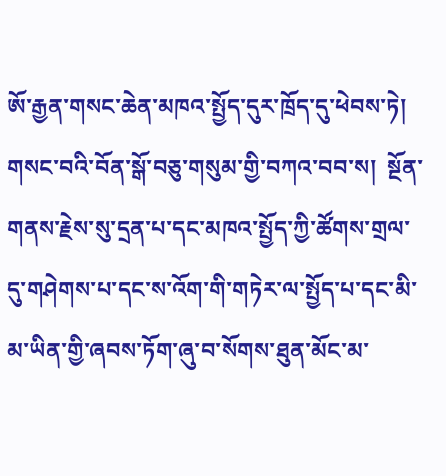ཨོ་རྒྱན་གསང་ཆེན་མཁའ་སྤྱོད་དུར་ཁྲོད་དུ་ཕེབས་ཏེ།  གསང་བའི་བོན་སྒོ་བཅུ་གསུམ་གྱི་བཀའ་བབ་ས།  སྔོན་གནས་རྗེས་སུ་དྲན་པ་དང་མཁའ་སྤྱོད་ཀྱི་ཚོགས་གྲལ་དུ་གཤེགས་པ་དང་ས་འོག་གི་གཏེར་ལ་སྤྱོད་པ་དང་མི་མ་ཡིན་གྱི་ཞབས་ཏོག་ཞུ་བ་སོགས་ཐུན་མོང་མ་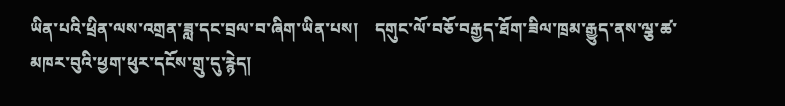ཡིན་པའི་ཕྲིན་ལས་འགྲན་ཟླ་དང་བྲལ་བ་ཞིག་ཡིན་པས།    དགུང་ལོ་བཅོ་བརྒྱད་ཐོག་ཟིལ་ཁྲམ་རྒྱུད་ནས་ལྕ་ཚ་མཁར་བུའི་ཕྱག་ཕུར་དངོས་གྲུ་དུ་རྙེད།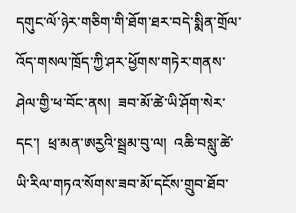དགུང་ལོ་ཉེར་གཅིག་གི་ཐོག་ཐར་བདེ་སྨིན་གྲོལ་འོད་གསལ་ཁྲོད་ཀྱི་ཤར་ཕྱོགས་གཏེར་གནས་ཤེལ་གྱི་ཕ་བོང་ནས།  ཟབ་མོ་ཚེ་ཡི་ཤོག་སེར་དང་།  ཕྲ་མན་ཨརྱའི་སྦྲམ་བུ་ལ།  འཆི་བསླུ་ཚེ་ཡི་རིལ་གཏའ་སོགས་ཟབ་མོ་དངོས་གྲུབ་ཐོབ་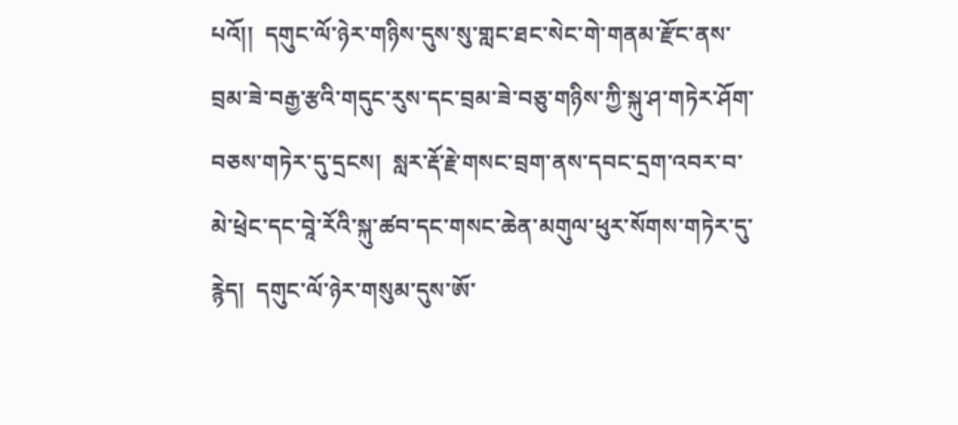པའོ།།  དགུང་ལོ་ཉེར་གཉིས་དུས་སུ་གླང་ཐང་སེང་གེ་གནམ་རྫོང་ནས་བྲམ་ཟེ་བརྒྱ་རྩའི་གདུང་རུས་དང་བྲམ་ཟེ་བཅུ་གཉིས་ཀྱི་སྐུ་ཤ་གཏེར་ཤོག་བཅས་གཏེར་དུ་དྲངས།  སླར་རྡོ་རྗེ་གསང་བྲག་ནས་དབང་དྲག་འབར་བ་མེ་ཕྲེང་དང་བཱེ་རོའི་སྐུ་ཚབ་དང་གསང་ཆེན་མགུལ་ཕུར་སོགས་གཏེར་དུ་རྙེད།  དགུང་ལོ་ཉེར་གསུམ་དུས་ཨོ་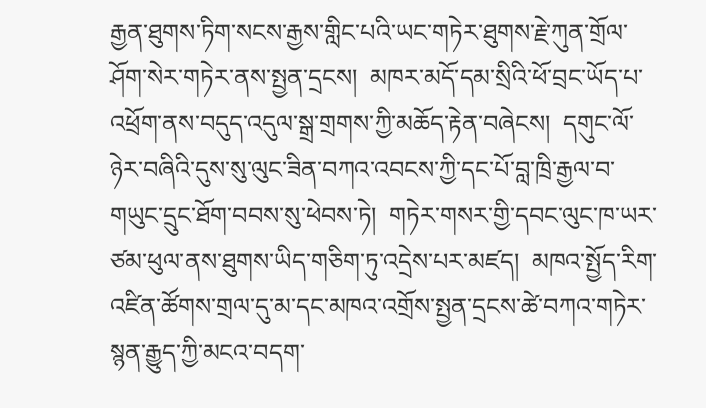རྒྱན་ཐུགས་ཏིག་སངས་རྒྱས་གླིང་པའི་ཡང་གཏེར་ཐུགས་རྗེ་ཀུན་གྲོལ་ཤོག་སེར་གཏེར་ནས་སྤྱན་དྲངས།  མཁར་མདོ་དམ་སྲིའི་ཕོ་བྲང་ཡོད་པ་འཕྲོག་ནས་བདུད་འདུལ་སྒྲ་གྲགས་ཀྱི་མཆོད་རྟེན་བཞེངས།  དགུང་ལོ་ཉེར་བཞིའི་དུས་སུ་ལུང་ཟིན་བཀའ་འབངས་ཀྱི་དང་པོ་བླ་ཁྲི་རྒྱལ་བ་གཡུང་དྲུང་ཐོག་བབས་སུ་ཕེབས་ཏེ།  གཏེར་གསར་གྱི་དབང་ལུང་ཁ་ཡར་ཙམ་ཕུལ་ནས་ཐུགས་ཡིད་གཅིག་ཏུ་འདྲེས་པར་མཛད།  མཁའ་སྤྱོད་རིག་འཛིན་ཚོགས་གྲལ་དུ་མ་དང་མཁའ་འགྲོས་སྤྱན་དྲངས་ཚེ་བཀའ་གཏེར་སྙན་རྒྱུད་ཀྱི་མངའ་བདག་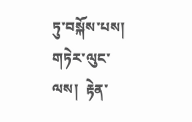ཏུ་བསྐོས་པས།  གཏེར་ལུང་ལས།  རྟེན་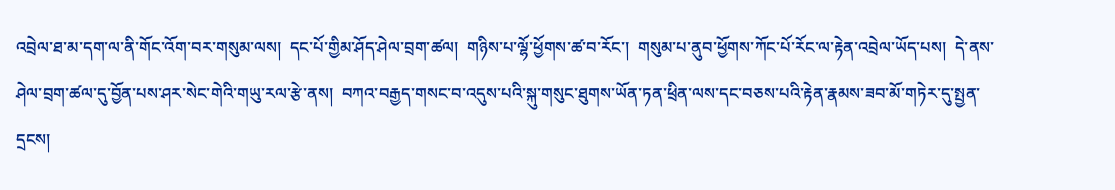འབྲེལ་ཐ་མ་དག་ལ་ནི་གོང་འོག་བར་གསུམ་ལས།  དང་པོ་གྱིམ་ཤོད་ཤེལ་བྲག་ཚལ།  གཉིས་པ་ལྷོ་ཕྱོགས་ཚ་བ་རོང་།  གསུམ་པ་ནུབ་ཕྱོགས་ཀོང་པོ་རོང་ལ་རྟེན་འབྲེལ་ཡོད་པས།  དེ་ནས་ཤེལ་བྲག་ཚལ་དུ་བྱོན་པས་ཤར་སེང་གེའི་གཡུ་རལ་རྩེ་ནས།  བཀའ་བརྒྱད་གསང་བ་འདུས་པའི་སྐུ་གསུང་ཐུགས་ཡོན་ཏན་ཕྲིན་ལས་དང་བཅས་པའི་རྟེན་རྣམས་ཟབ་མོ་གཏེར་དུ་སྤྱན་དྲངས།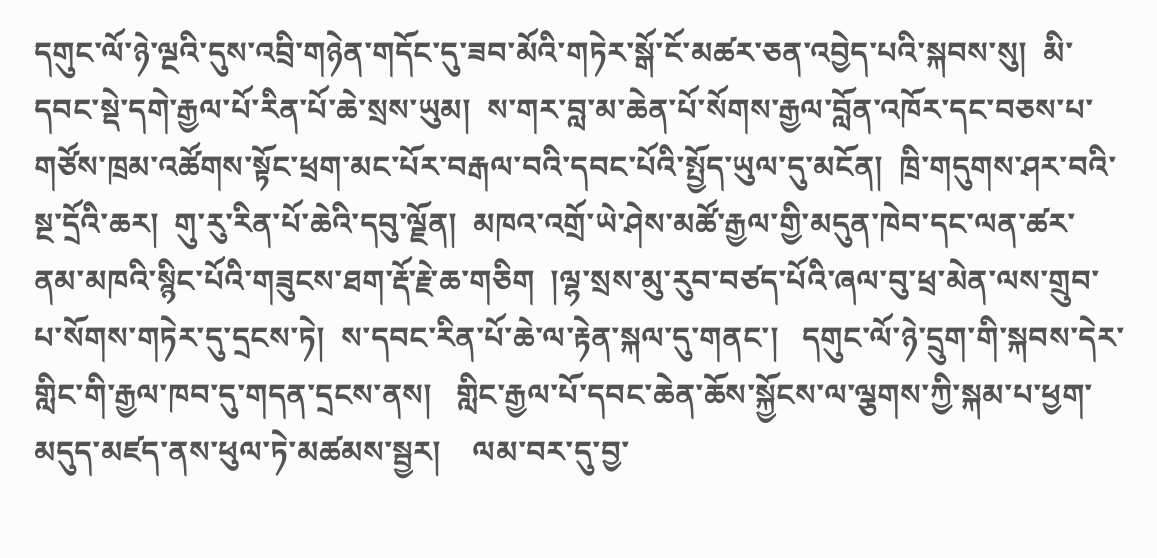དགུང་ལོ་ཉེ་ལྔའི་དུས་འབྲི་གཉེན་གདོང་དུ་ཟབ་མོའི་གཏེར་སྒོ་ངོ་མཚར་ཅན་འབྱེད་པའི་སྐབས་སུ།  མི་དབང་སྡེ་དགེ་རྒྱལ་པོ་རིན་པོ་ཆེ་སྲས་ཡུམ།  ས་གར་བླ་མ་ཆེན་པོ་སོགས་རྒྱལ་བློན་འཁོར་དང་བཅས་པ་གཙོས་ཁྲམ་འཚོགས་སྟོང་ཕྲག་མང་པོར་བརྒལ་བའི་དབང་པོའི་སྤྱོད་ཡུལ་དུ་མངོན།  ཁྲི་གདུགས་ཤར་བའི་སྔ་དྲོའི་ཆར།  གུ་རུ་རིན་པོ་ཆེའི་དབུ་ལྗོན།  མཁའ་འགྲོ་ཡེ་ཤེས་མཚོ་རྒྱལ་གྱི་མདུན་ཁེབ་དང་ལན་ཚར་ནམ་མཁའི་སྙིང་པོའི་གཟུངས་ཐག་རྡོ་རྗེ་ཆ་གཅིག  །ལྷ་སྲས་མུ་རུབ་བཙད་པོའི་ཞལ་བུ་ཕྲ་མེན་ལས་གྲུབ་པ་སོགས་གཏེར་དུ་དྲངས་ཏེ།  ས་དབང་རིན་པོ་ཆེ་ལ་རྟེན་སྐལ་དུ་གནང་།   དགུང་ལོ་ཉེ་དྲུག་གི་སྐབས་དེར་གླིང་གི་རྒྱལ་ཁབ་དུ་གདན་དྲངས་ནས།   གླིང་རྒྱལ་པོ་དབང་ཆེན་ཆོས་སྐྱོངས་ལ་ལྕགས་ཀྱི་སྐམ་པ་ཕྱག་མདུད་མཛད་ནས་ཕུལ་ཏེ་མཚམས་སྦྱར།    ལམ་བར་དུ་བྱ་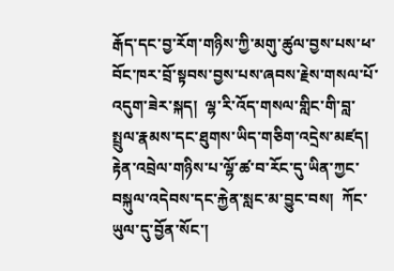རྒོད་དང་བྱ་རོག་གཉིས་ཀྱི་མགུ་ཚུལ་བྱས་པས་ཕ་བོང་ཁར་བྲོ་སྟབས་བྱས་པས་ཞབས་རྗེས་གསལ་པོ་འདུག་ཟེར་སྐད།  ལྷ་རི་འོད་གསལ་གླིང་གི་བླ་སྤྲུལ་རྣམས་དང་ཐུགས་ཡིད་གཅིག་འདྲེས་མཛད།   རྟེན་འབྲེལ་གཉིས་པ་ལྷོ་ཚ་བ་རོང་དུ་ཡིན་ཀྱང་བསྐུལ་འདེབས་དང་རྐྱེན་སླང་མ་བྱུང་བས།  ཀོང་ཡུལ་དུ་བྱོན་སོང་།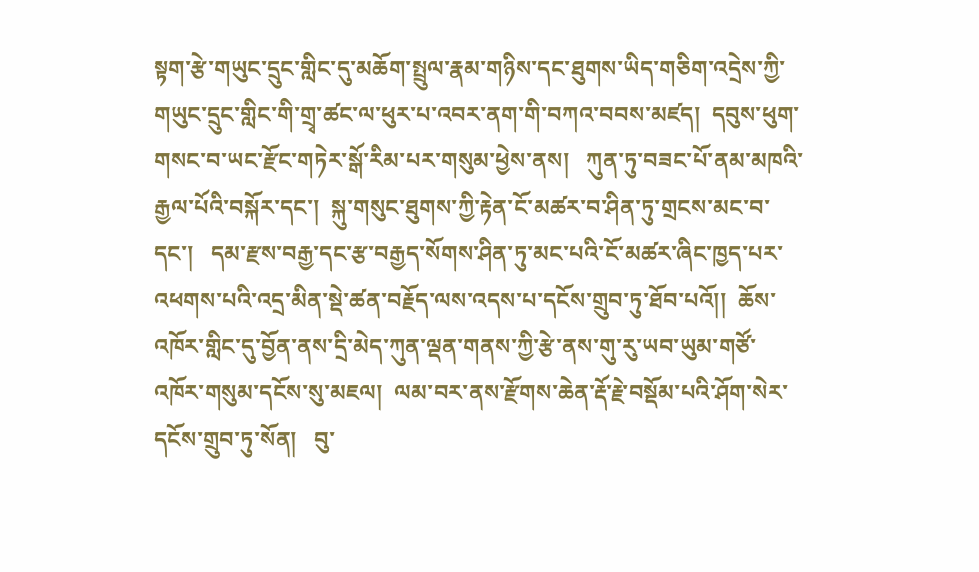སྟག་རྩེ་གཡུང་དྲུང་གླིང་དུ་མཆོག་སྤྲུལ་རྣམ་གཉིས་དང་ཐུགས་ཡིད་གཅིག་འདྲེས་ཀྱི་གཡུང་དྲུང་གླིང་གི་གྲྭ་ཚང་ལ་ཕུར་པ་འབར་ནག་གི་བཀའ་བབས་མཛད།  དབུས་ཕུག་གསང་བ་ཡང་རྫོང་གཏེར་སྒོ་རིམ་པར་གསུམ་ཕྱེས་ནས།   ཀུན་ཏུ་བཟང་པོ་ནམ་མཁའི་རྒྱལ་པོའི་བསྐོར་དང་།  སྐུ་གསུང་ཐུགས་ཀྱི་རྟེན་ངོ་མཚར་བ་ཤིན་ཏུ་གྲངས་མང་བ་དང་།   དམ་རྫས་བརྒྱ་དང་རྩ་བརྒྱད་སོགས་ཤིན་ཏུ་མང་པའི་ངོ་མཚར་ཞིང་ཁྱད་པར་འཕགས་པའི་འདྲ་མིན་སྡེ་ཚན་བརྗོད་ལས་འདས་པ་དངོས་གྲུབ་ཏུ་ཐོབ་པའོ།།  ཆོས་འཁོར་གླིང་དུ་བྱོན་ནས་དྲི་མེད་ཀུན་ལྡན་གནས་ཀྱི་རྩེ་ནས་གུ་རུ་ཡབ་ཡུམ་གཙོ་འཁོར་གསུམ་དངོས་སུ་མཇལ།  ལམ་བར་ནས་རྫོགས་ཆེན་རྡོ་རྗེ་བསྡོམ་པའི་ཤོག་སེར་དངོས་གྲུབ་ཏུ་སོན།   བུ་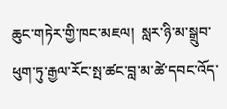ཆུང་གཏེར་གྱི་ཁང་མཇལ།  སླར་ཉི་མ་སྒྲུབ་ཕུག་ཏུ་རྒྱལ་རོང་སྤ་ཚང་བླ་མ་ཚེ་དབང་འོད་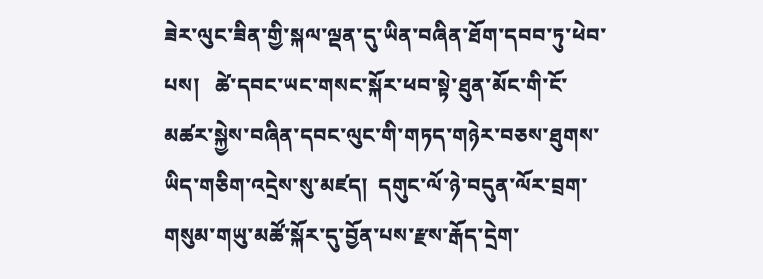ཟེར་ལུང་ཟིན་གྱི་སྐལ་ལྡན་དུ་ཡིན་བཞིན་ཐོག་དབབ་ཏུ་ཕེབ་པས།   ཚེ་དབང་ཡང་གསང་སྐོར་ཕབ་སྟེ་ཐུན་མོང་གི་ངོ་མཚར་སྐྱེས་བཞིན་དབང་ལུང་གི་གཏད་གཉེར་བཅས་ཐུགས་ཡིད་གཅིག་འདྲེས་སུ་མཛད།  དགུང་ལོ་ཉེ་བདུན་ལོར་བྲག་གསུམ་གཡུ་མཚོ་སྐོར་དུ་བྱོན་པས་རྫས་རྒོད་དྲེག་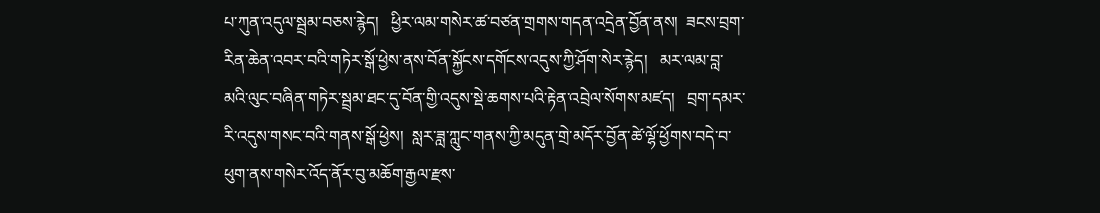པ་ཀུན་འདུལ་སྦྲམ་བཅས་རྙེད།   ཕྱིར་ལམ་གསེར་ཚ་བཙན་གྲགས་གདན་འདྲེན་བྱོན་ནས།  ཟངས་བྲག་རིན་ཆེན་འབར་བའི་གཏེར་སྒོ་ཕྱེས་ནས་བོན་སྐྱོངས་དགོངས་འདུས་ཀྱི་ཤོག་སེར་རྙེད།   མར་ལམ་བླ་མའི་ལུང་བཞིན་གཏེར་སྦྲམ་ཐང་དུ་བོན་གྱི་འདུས་སྡེ་ཆགས་པའི་རྟེན་འབྲེལ་སོགས་མཛད།   བྲག་དམར་རི་འདུས་གསང་བའི་གནས་སྒོ་ཕྱེས།  སླར་ཟླ་ཀླུང་གནས་ཀྱི་མདུན་གྲེ་མདོར་བྱོན་ཚེ་ལྷོ་ཕྱོགས་བདེ་བ་ཕུག་ནས་གསེར་འོད་ནོར་བུ་མཆོག་རྒྱལ་རྫས་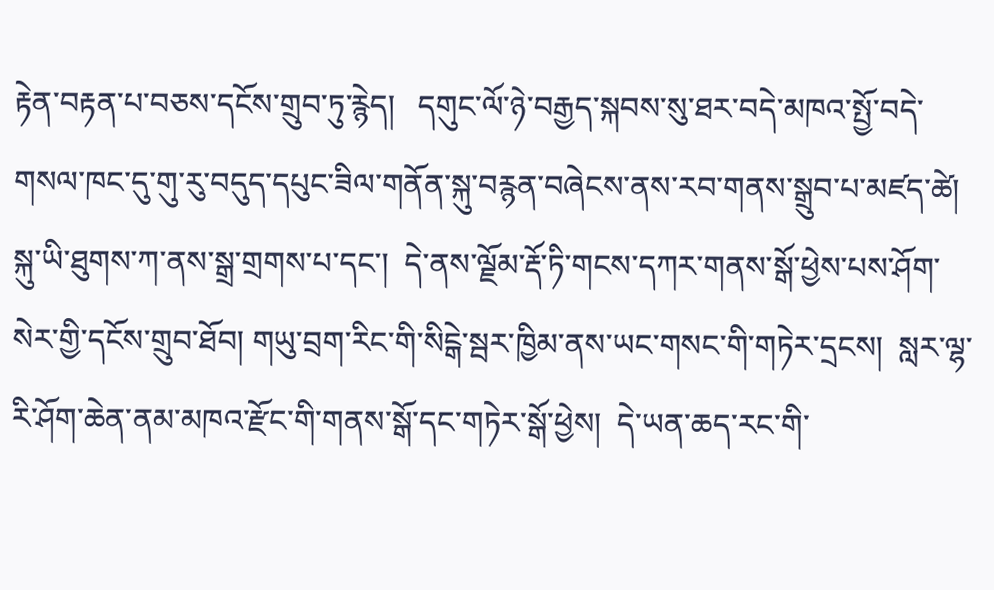རྟེན་བརྟན་པ་བཅས་དངོས་གྲུབ་ཏུ་རྙེད།   དགུང་ལོ་ཉེ་བརྒྱད་སྐབས་སུ་ཐར་བདེ་མཁའ་སྤྱོ་བདེ་གསལ་ཁང་དུ་གུ་རུ་བདུད་དཔུང་ཟིལ་གནོན་སྐུ་བརྙན་བཞེངས་ནས་རབ་གནས་སྒྲུབ་པ་མཛད་ཚེ།  སྐུ་ཡི་ཐུགས་ཀ་ནས་སྒྲ་གྲགས་པ་དང་།  དེ་ནས་ལྗོམ་རྡོ་ཏི་གངས་དཀར་གནས་སྒོ་ཕྱེས་པས་ཤོག་སེར་གྱི་དངོས་གྲུབ་ཐོབ། གཡུ་བྲག་རིང་གི་སིངྒེ་སྦར་ཁྱིམ་ནས་ཡང་གསང་གི་གཏེར་དྲངས།  སླར་ལྷ་རི་ཤོག་ཆེན་ནམ་མཁའ་རྫོང་གི་གནས་སྒོ་དང་གཏེར་སྒོ་ཕྱེས།  དེ་ཡན་ཆད་རང་གི་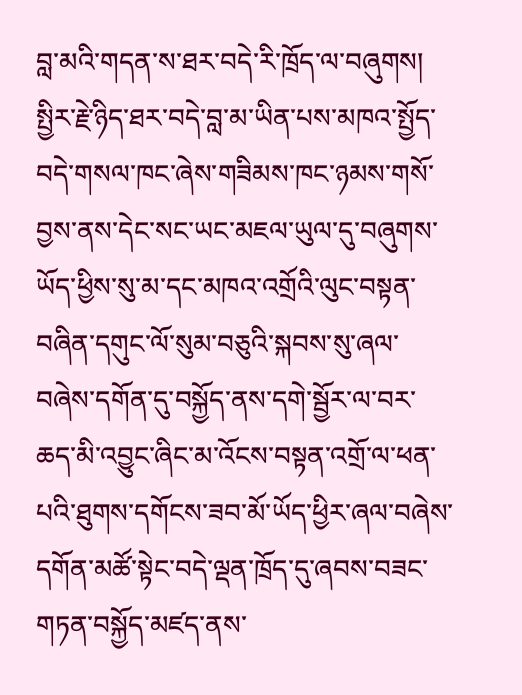བླ་མའི་གདན་ས་ཐར་བདེ་རི་ཁྲོད་ལ་བཞུགས།   སྤྱིར་རྗེ་ཉིད་ཐར་བདེ་བླ་མ་ཡིན་པས་མཁའ་སྤྱོད་བདེ་གསལ་ཁང་ཞེས་གཟིམས་ཁང་ཉམས་གསོ་བྱས་ནས་དེང་སང་ཡང་མཇལ་ཡུལ་དུ་བཞུགས་ཡོད་ཕྱིས་སུ་མ་དང་མཁའ་འགྲོའི་ལུང་བསྟན་བཞིན་དགུང་ལོ་སུམ་བཅུའི་སྐབས་སུ་ཞལ་བཞེས་དགོན་དུ་བསྐྱོད་ནས་དགེ་སྦྱོར་ལ་བར་ཆད་མི་འབྱུང་ཞིང་མ་འོངས་བསྟན་འགྲོ་ལ་ཕན་པའི་ཐུགས་དགོངས་ཟབ་མོ་ཡོད་ཕྱིར་ཞལ་བཞེས་དགོན་མཚོ་སྟེང་བདེ་ལྡན་ཁྲོད་དུ་ཞབས་བཟང་གཏན་བསྐྱོད་མཛད་ནས་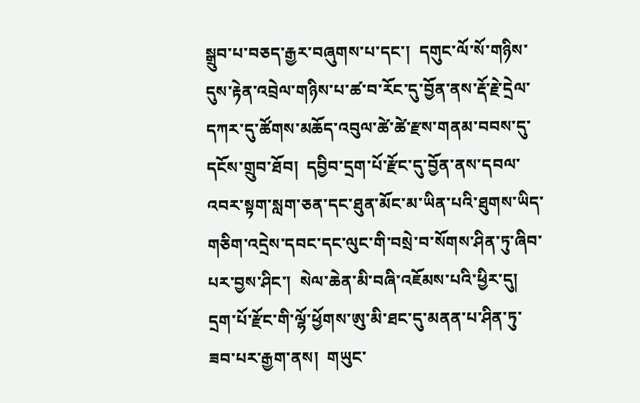སྒྲུབ་པ་བཅད་རྒྱར་བཞུགས་པ་དང་།  དགུང་ལོ་སོ་གཉིས་དུས་རྟེན་འབྲེལ་གཉིས་པ་ཚ་བ་རོང་དུ་བྱོན་ནས་རྡོ་རྗེ་དྲེལ་དཀར་དུ་ཚོགས་མཆོད་འབུལ་ཚེ་ཚེ་རྫས་གནམ་བབས་དུ་དངོས་གྲུབ་ཐོབ།  དབྱིབ་དྲག་པོ་རྫོང་དུ་བྱོན་ནས་དབལ་འབར་སྟག་སླག་ཅན་དང་ཐུན་མོང་མ་ཡིན་པའི་ཐུགས་ཡིད་གཅིག་འདྲེས་དབང་དང་ལུང་གི་བསྲེ་བ་སོགས་ཤིན་ཏུ་ཞིབ་པར་བྱས་ཤིང་།  སེལ་ཆེན་མི་བཞི་འཇོམས་པའི་ཕྱིར་དུ།   དྲག་པོ་རྫོང་གི་ལྷོ་ཕྱོགས་ཨུ་མི་ཐང་དུ་མནན་པ་ཤིན་ཏུ་ཟབ་པར་རྒྱག་ནས།  གཡུང་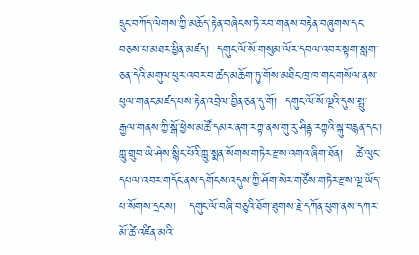དྲུང་བཀོད་ལེགས་ཀྱི་མཆོད་རྟེན་བཞེངས་ཏེ་རབ་གནས་བརྟེན་བཞུགས་དང་བཅས་པ་མཐར་ཕྱིན་མཛད།  དགུང་ལོ་སོ་གསུམ་ལོར་དབལ་འབར་སྟག་སླག་ཅན་དེའི་མགུལ་ཕུར་འབར་བ་ཚད་མཆོག་ཏུ་གོས་མཐིང་ཁྲ་ཁ་གང་གསོལ་ནས་ཕུལ་གནང་མཛད་པས་རྟེན་འབྲེལ་བྱིན་ཅན་དུ་གོ།  དགུང་ལོ་སོ་ལྔའི་དུས་སྤུ་རྒྱལ་གནས་ཀྱི་སྒོ་ཕྱེས་མཚོ་དམར་ནག་རཀྟ་ནས་གུ་རུ་ཤིནྟ་རཀྟའི་སྐུ་བརྙན་དང་།  ཀླུ་གྲུབ་ཡེ་ཤེས་སྙིང་པོའི་ཀླུ་སྨན་སོགས་གཏེར་རྫས་འགའ་ཞིག་ཐོན།   ཚེ་ལུང་དཔལ་འབར་གདོང་ནས་དགོངས་འདུས་ཀྱི་ཤོག་སེར་གཙོས་གཏེར་རྫས་ལྔ་ཡོད་པ་སོགས་དྲངས།   དགུང་ལོ་བཞི་བཅུའི་ཐོག་ཐུགས་རྗེ་དཀོན་ཕུག་ནས་དཀར་མོ་ཚེ་འཛིན་མའི་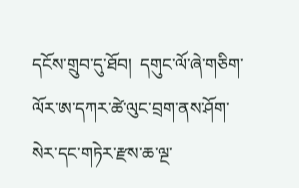དངོས་གྲུབ་དུ་ཐོབ།  དགུང་ལོ་ཞེ་གཅིག་ལོར་ཨ་དཀར་ཚེ་ལུང་བྲག་ནས་ཤོག་སེར་དང་གཏེར་རྫས་ཆ་ལྔ་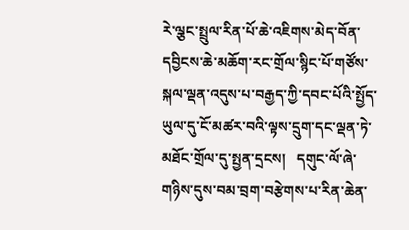རེ་ལྕང་སྤྲུལ་རིན་པོ་ཆེ་འཇིགས་མེད་བོན་དབྱིངས་ཆེ་མཆོག་རང་གྲོལ་སྙིང་པོ་གཙོས་སྐལ་ལྡན་འདུས་པ་བརྒྱད་ཀྱི་དབང་པོའི་སྤྱོད་ཡུལ་དུ་ངོ་མཚར་བའི་ལྟས་དྲུག་དང་ལྡན་ཏེ་མཐོང་གྲོལ་དུ་སྤྱན་དྲངས།   དགུང་ལོ་ཞེ་གཉིས་དུས་བམ་བྲག་བརྩེགས་པ་རིན་ཆེན་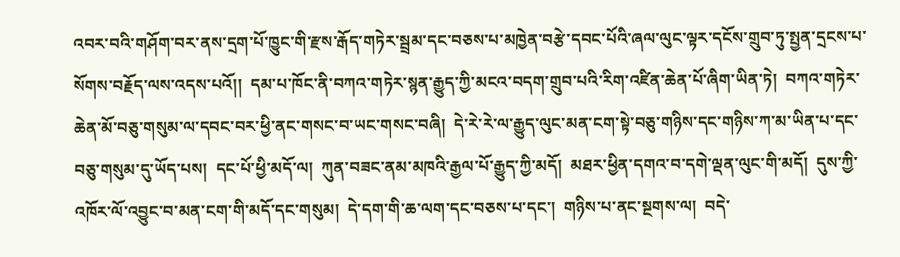འབར་བའི་གཤོག་བར་ནས་དྲག་པོ་ཁྱུང་གི་རྫས་རྒོད་གཏེར་སྦྲམ་དང་བཅས་པ་མཁྱེན་བརྩེ་དབང་པོའི་ཞལ་ལུང་ལྟར་དངོས་གྲུབ་ཏུ་སྤྱན་དྲངས་པ་སོགས་བརྗོད་ལས་འདས་པའོ།།  དམ་པ་ཁོང་ནི་བཀའ་གཏེར་སྙན་རྒྱུད་ཀྱི་མངའ་བདག་གྲུབ་པའི་རིག་འཛིན་ཆེན་པོ་ཞིག་ཡིན་ཏེ།  བཀའ་གཏེར་ཆེན་མོ་བཅུ་གསུམ་ལ་དབང་བར་ཕྱི་ནང་གསང་བ་ཡང་གསང་བཞི།  དེ་རེ་རེ་ལ་རྒྱུད་ལུང་མན་ངག་སྟེ་བཅུ་གཉིས་དང་གཉིས་ཀ་མ་ཡིན་པ་དང་བཅུ་གསུམ་དུ་ཡོད་པས།  དང་པོ་ཕྱི་མདོ་ལ།  ཀུན་བཟང་ནམ་མཁའི་རྒྱལ་པོ་རྒྱུད་ཀྱི་མདོ།  མཐར་ཕྱིན་དགའ་བ་དགེ་ལྡན་ལུང་གི་མདོ།  དུས་ཀྱི་འཁོར་ལོ་འབྱུང་བ་མན་ངག་གི་མདོ་དང་གསུམ།  དེ་དག་གི་ཆ་ལག་དང་བཅས་པ་དང་།  གཉིས་པ་ནང་སྔགས་ལ།  བདེ་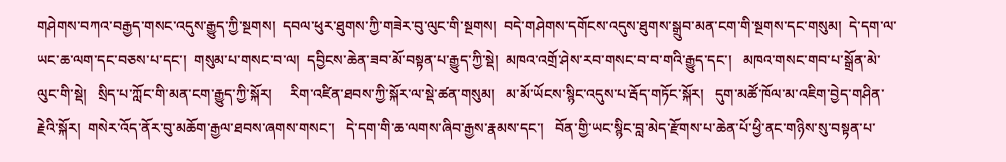གཤེགས་བཀའ་བརྒྱད་གསང་འདུས་རྒྱུད་ཀྱི་སྔགས།  དབལ་ཕུར་ཐུགས་ཀྱི་གཟེར་བུ་ལུང་གི་སྔགས།  བདེ་གཤེགས་དགོངས་འདུས་ཐུགས་སྒྲུབ་མན་ངག་གི་སྔགས་དང་གསུམ།  དེ་དག་ལ་ཡང་ཆ་ལག་དང་བཅས་པ་དང་།  གསུམ་པ་གསང་བ་ལ།  དབྱིངས་ཆེན་ཟབ་མོ་བསྟན་པ་རྒྱུད་ཀྱི་སྡེ།  མཁའ་འགྲོ་ཤེས་རབ་གསང་བ་བ་གའི་རྒྱུད་དང་།   མཁའ་གསང་གབ་པ་སྒྲོན་མེ་ལུང་གི་སྡེ།   སྲིད་པ་ཀློང་གི་མན་ངག་རྒྱུད་ཀྱི་སྐོར།     རིག་འཛིན་ཐབས་ཀྱི་སྐོར་ལ་སྡེ་ཚན་གསུམ།   མ་མོ་ཡོངས་སྙིང་འདུས་པ་རྦོད་གཏོང་སྐོར།   དུག་མཚོ་ཁོལ་མ་འཇིག་བྱེད་གཤིན་རྗེའི་སྐོར།  གསེར་འོད་ནོར་བུ་མཆོག་རྒྱལ་ཐབས་ཞགས་གསང་།   དེ་དག་གི་ཆ་ལགས་ཞིབ་རྒྱས་རྣམས་དང་།   བོན་གྱི་ཡང་སྙིང་བླ་མེད་རྫོགས་པ་ཆེན་པོ་ཕྱི་ནང་གཉིས་སུ་བསྟན་པ་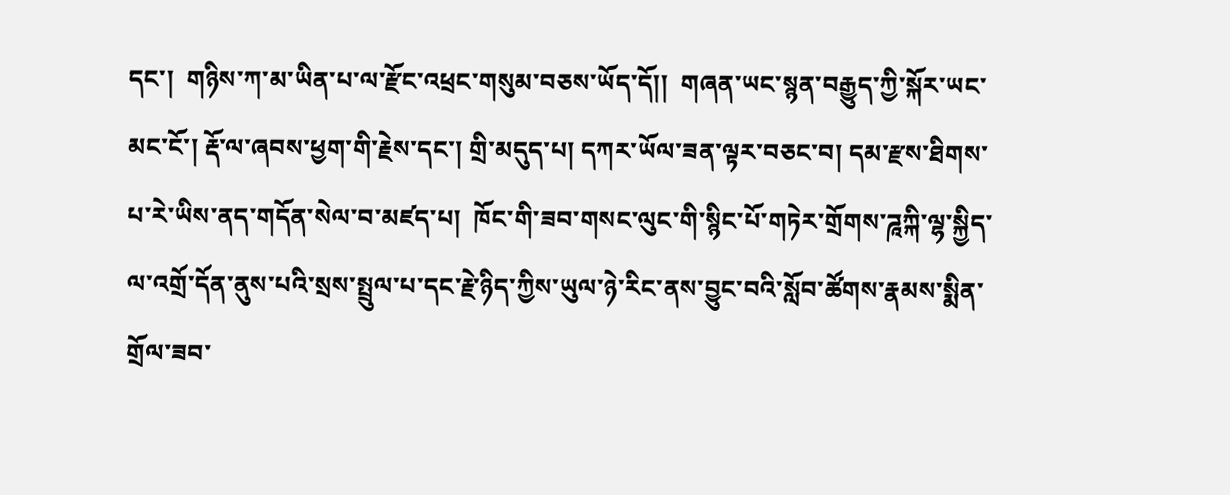དང་།  གཉིས་ཀ་མ་ཡིན་པ་ལ་རྫོང་འཕྲང་གསུམ་བཅས་ཡོད་དོ།།  གཞན་ཡང་སྙན་བརྒྱུད་ཀྱི་སྐོར་ཡང་མང་ངོ་། རྡོ་ལ་ཞབས་ཕྱག་གི་རྗེས་དང་། གྲི་མདུད་པ། དཀར་ཡོལ་ཟན་ལྟར་བཅང་བ། དམ་རྫས་ཐིགས་པ་རེ་ཡིས་ནད་གདོན་སེལ་བ་མཛད་པ།  ཁོང་གི་ཟབ་གསང་ལུང་གི་སྙིང་པོ་གཏེར་གྲོགས་ཌཱཀྐི་ལྷ་སྐྱིད་ལ་འགྲོ་དོན་ནུས་པའི་སྲས་སྤྲུལ་པ་དང་རྗེ་ཉིད་ཀྱིས་ཡུལ་ཉེ་རིང་ནས་བྱུང་བའི་སློབ་ཚོགས་རྣམས་སྨིན་གྲོལ་ཟབ་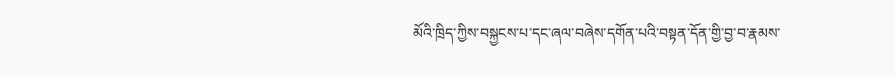མོའི་ཁྲིད་ཀྱིས་བསྐྱངས་པ་དང་ཞལ་བཞེས་དགོན་པའི་བསྟན་དོན་གྱི་བྱ་བ་རྣམས་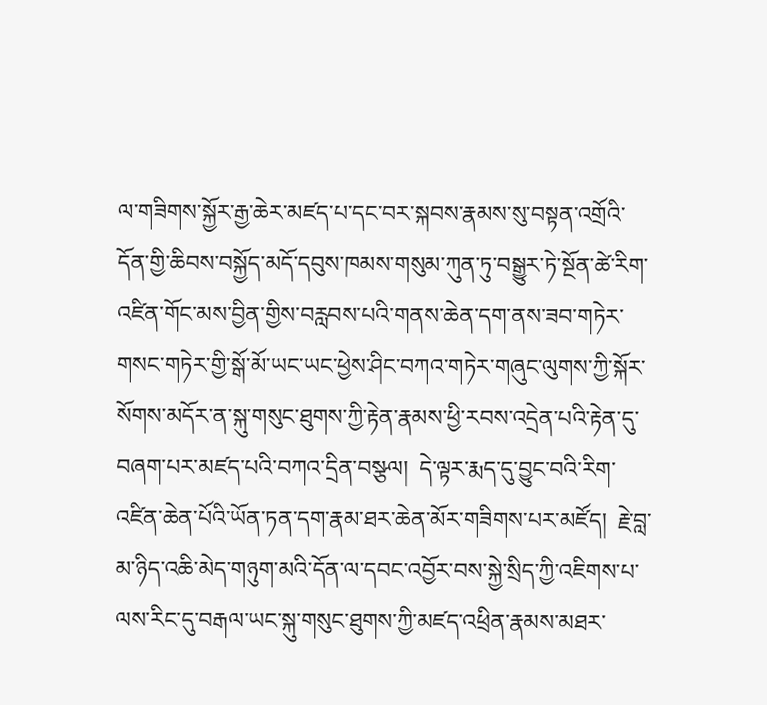ལ་གཟིགས་སྐྱོར་རྒྱ་ཆེར་མཛད་པ་དང་བར་སྐབས་རྣམས་སུ་བསྟན་འགྲོའི་དོན་གྱི་ཆིབས་བསྐྱོད་མདོ་དབུས་ཁམས་གསུམ་ཀུན་ཏུ་བསྒྱུར་ཏེ་སྔོན་ཚེ་རིག་འཛིན་གོང་མས་བྱིན་གྱིས་བརླབས་པའི་གནས་ཆེན་དག་ནས་ཟབ་གཏེར་གསང་གཏེར་གྱི་སྒོ་མོ་ཡང་ཡང་ཕྱེས་ཤིང་བཀའ་གཏེར་གཞུང་ལུགས་ཀྱི་སྐོར་སོགས་མདོར་ན་སྐུ་གསུང་ཐུགས་ཀྱི་རྟེན་རྣམས་ཕྱི་རབས་འདྲེན་པའི་རྟེན་དུ་བཞག་པར་མཛད་པའི་བཀའ་དྲིན་བསྩལ།  དེ་ལྟར་རྨད་དུ་བྱུང་བའི་རིག་འཛིན་ཆེན་པོའི་ཡོན་ཏན་དག་རྣམ་ཐར་ཆེན་མོར་གཟིགས་པར་མཛོད།  རྗེ་བླ་མ་ཉིད་འཆི་མེད་གཉུག་མའི་དོན་ལ་དབང་འབྱོར་བས་སྐྱེ་སྲིད་ཀྱི་འཇིགས་པ་ལས་རིང་དུ་བརྒལ་ཡང་སྐུ་གསུང་ཐུགས་ཀྱི་མཛད་འཕྲིན་རྣམས་མཐར་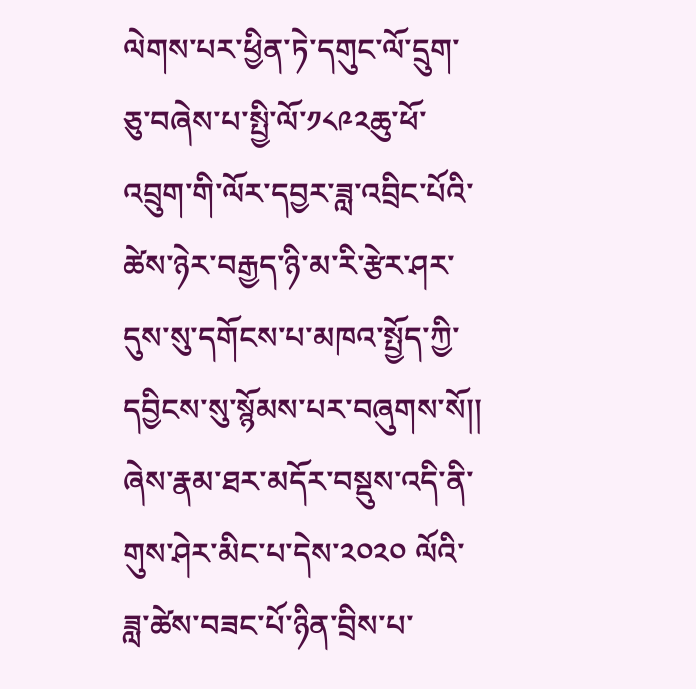ལེགས་པར་ཕྱིན་ཏེ་དགུང་ལོ་དྲུག་ཅུ་བཞེས་པ་སྤྱི་ལོ་༡༨༩༢ཆུ་ཕོ་འབྲུག་གི་ལོར་དབྱར་ཟླ་འབྲིང་པོའི་ཚེས་ཉེར་བརྒྱད་ཉི་མ་རི་རྩེར་ཤར་དུས་སུ་དགོངས་པ་མཁའ་སྤྱོད་ཀྱི་དབྱིངས་སུ་སྙོམས་པར་བཞུགས་སོ།།
ཞེས་རྣམ་ཐར་མདོར་བསྡུས་འདི་ནི་གུས་ཤེར་མིང་པ་དེས་༢༠༢༠ ལོའི་ཟླ་ཚེས་བཟང་པོ་ཉིན་བྲིས་པ་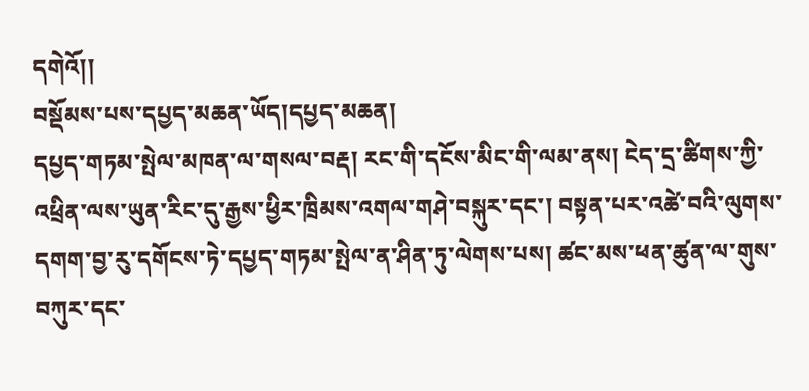དགེའོ།།
བསྡོམས་པས་དཔྱད་མཆན་ཡོད།དཔྱད་མཆན།
དཔྱད་གཏམ་སྤེལ་མཁན་ལ་གསལ་བརྡ། རང་གི་དངོས་མིང་གི་ལམ་ནས། ངེད་དྲ་ཚིགས་ཀྱི་འཕྲིན་ལས་ཡུན་རིང་དུ་རྒྱས་ཕྱིར་ཁྲིམས་འགལ་གཤེ་བསྐུར་དང་། བསྟན་པར་འཚེ་བའི་ལུགས་དགག་བྱ་རུ་དགོངས་ཏེ་དཔྱད་གཏམ་སྤེལ་ན་ཤིན་ཏུ་ལེགས་པས། ཚང་མས་ཕན་ཚུན་ལ་གུས་བཀུར་དང་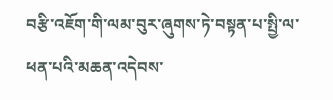བརྩི་འཇོག་གི་ལམ་བུར་ཞུགས་ཏེ་བསྟན་པ་སྤྱི་ལ་ཕན་པའི་མཆན་འདེབས་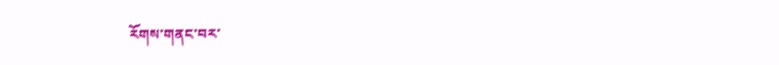རོགས་གནང་བར་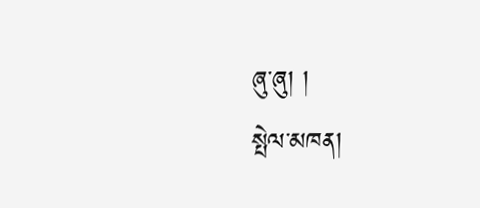ཞུ་ཞུ། །
སྤེལ་མཁན།